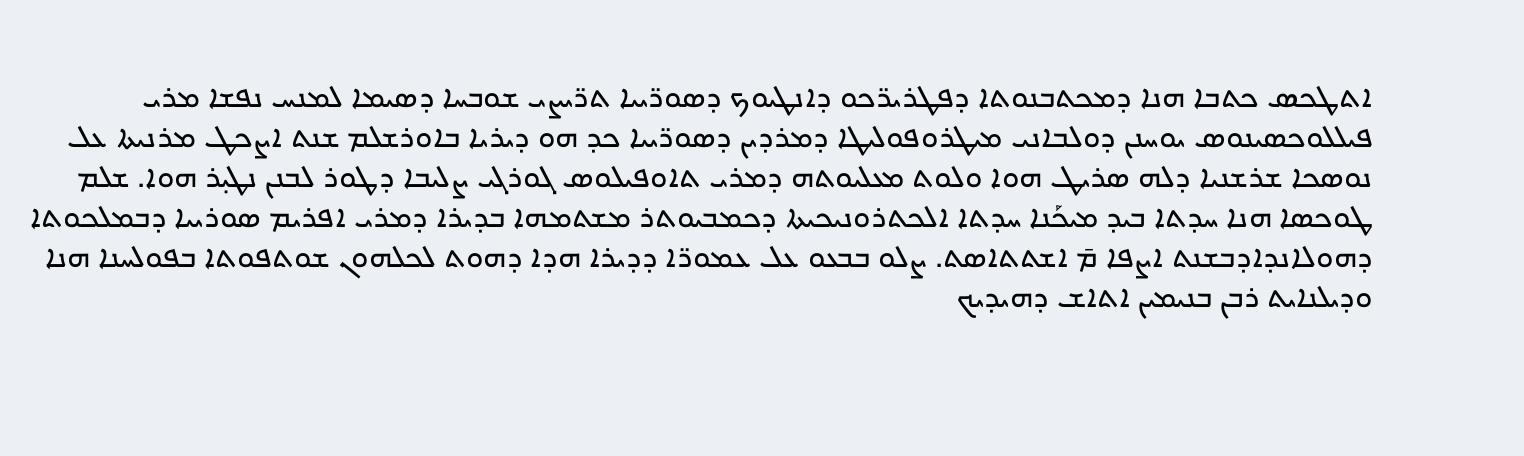ܐܬܛܟܣ ܟܬܒܐ ܗܢܐ ܕܡܟܬܒܢܘܬܐ ܕܦܛܪܝܪ̈ܟܘ ܕܐܢܛܝܘܟ ܕܣܘܪ̈ܝܝܐ ܬܪ̈ܝܨܝ ܫܘܒܚܐ ܕܣܝܡܐ ܠܡܢܚ ܢܦܫܐ ܡܪܝ ܦܝܠܠܘܟܣܝܢܘܣ ܝܘܚܢܢ ܕܘܠܒܐܢܝ ܡܝܛܪܘܦܘܠܝܛܐ ܕܡܪܕܝܢ ܕܣܘܪ̈ܝܝܐ ܟܕ ܗܘ ܕܝܪܝܐ ܒܐܘܪܫܠܡ ܫܢܬ ܐܨܟܛ ܡܪܢܝܬܐ ܥܠ ܢܘܣܟܐ ܫܪܫܢܝܐ ܕܠܗ ܣܪܝܛ ܗܘܐ ܘܠܘܬ ܡܥܠܝܘܬܗ ܕܡܪܝ ܬܐܘܦܝܠܘܣ ܓܘܪܓܝ ܨܠܝܒܐ ܕܛܘܪ ܠܒܢܢ ܢܛܝ̣ܪ ܗܘܐ. ܫܠܡ ܛܘܟܣܐ ܗܢܐ ܚܕܬܐ ܒܝܕ ܡܝܟܰܢܐ ܚܕܬܐ ܐܠܟܬܪܘܢܝܟܝܬܐ ܕܟܡܒܝܘܬܪ ܡܫܬܡܗܐ ܒܕܝܪܐ ܕܡܪܝ ܐܦܪܝܡ ܣܘܪܝܝܐ ܕܒܡܠܟܘܬܐ ܕܗܘܠܐܢܕܐܕܒܫܢܬ ܐܨܦܐ ܡ̄ ܐܫܬܬܐܣܬ. ܨܠܘ ܒܒܥܘ ܥܠ ܥܡܘܪ̈ܐ ܕܕܝܪܐ ܗܕܐ ܕܗܘܬ ܠܟܠܗܘܢ ܫܘܬܦܘܬܐ ܒܦܘܠܚܢܐ ܗܢܐ ܘܕܝܠܢܐܝܬ ܪܒܢ ܒܢܝܡܝܢ ܐܬܐܫ ܕܗܝܕܝܟ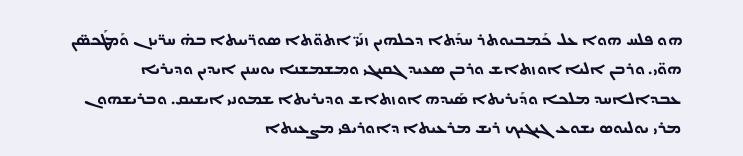ܗܘ ܦܠܚ ܗܘܐ ܥܠ ܟܰܡܒܝܘܬܪ ܚܕܰܬܐ ܕܟܠܗܝܢ ܙܢܰܝ̈ ܐܬܘ̈ܬܐ ܣܘܪ̈ܝܝܬܐ ܒܗ̇ ܚܪ̈ܝܙܢ ܘܰܡܛܰܟܣ̈ܢ ܗܘ̈ܝ. ܘܪܒܢ ܐܠܝܐ ܐܘܙܬܐܫ ܘܪܒܢ ܣܥܝܕ ܓܩܝܓܝ ܘܡܫܡܫܢܐ ܝܘܚܢܢ ܐܝܕܝܢ ܘܕܝܪܝܐ ܥܒܕܐܠܐܚܕ ܡܠܟܐ ܘܕܰܝܪܝܬܐ ܣܰܝܕܗ ܐܘܙܬܐܫ ܘܕܝܪܝܬܐ ܫܡܘܢܝ ܐܝܫܝܩ. ܘܒܪܝܫܗܘܢ ܡܪܝ ܝܘܠܝܘܣ ܝܫܘܥ ܓܝܓܝܟ ܪܝܫ ܡܪܥܝܬܐ ܕܐܘܪܝܦܝ ܡܨܥܝܬܐ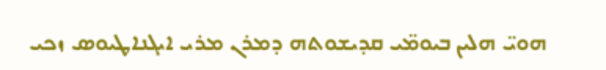ܗܘܝ̈ ܗܠܝܢ ܒܝܘܡ̈ܝ ܩܕܝܫܘܬܗ ܕܡܪܢ ܡܪܝ ܐܝܓܢܐܛܝܘܣ ܙܟܝ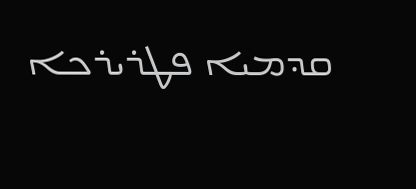ܩܕܡܝܐ ܦܛܪܝܪܟܐ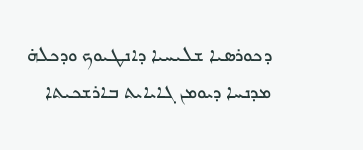ܕܟܘܪܣܝܐ ܫܠܝܚܝܐ ܕܐܢܛܝܘܟ ܘܕܟܠܗ̇ ܡܕܢܚܐ ܕܝܘܡܢ ܓܐܝܐܝܬ ܒܐܪܫܟܝܬܐ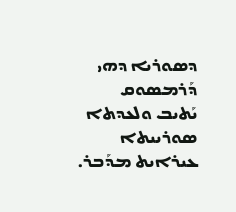ܕܣܘܪܝܐ ܕܗܝ ܕܰܪܡܣܘܩ ܝܰܬܝܒ ܘܠܥܕܬܐ ܣܘܪܝܝܬܐ ܥܝܪܐܝܬ ܡܕܰܒܪ.